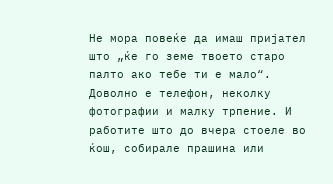Не мора повеќе да имаш пријател што „ќе го земе твоето старо палто ако тебе ти е мало“. Доволно е телефон, неколку фотографии и малку трпение. И работите што до вчера стоеле во ќош, собирале прашина или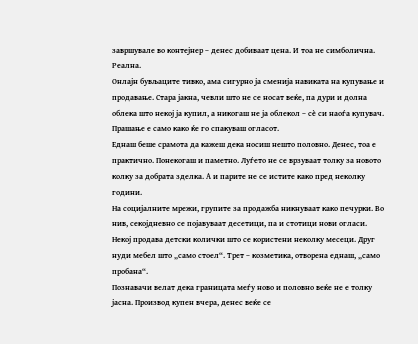завршувале во контејнер – денес добиваат цена. И тоа не симболична. Реална.
Онлајн бувљаците тивко, ама сигурно ја сменија навиката на купување и продавање. Стара јакна, чевли што не се носат веќе, па дури и долна облека што некој ја купил, а никогаш не ја облекол – сè си наоѓа купувач. Прашање е само како ќе го спакуваш огласот.
Еднаш беше срамота да кажеш дека носиш нешто половно. Денес, тоа е практично. Понекогаш и паметно. Луѓето не се врзуваат толку за новото колку за добрата зделка. А и парите не се истите како пред неколку години.
На социјалните мрежи, групите за продажба никнуваат како печурки. Во нив, секојдневно се појавуваат десетици, па и стотици нови огласи. Некој продава детски колички што се користени неколку месеци. Друг нуди мебел што „само стоел“. Трет – козметика, отворена еднаш, „само пробана“.
Познавачи велат дека границата меѓу ново и половно веќе не е толку јасна. Производ купен вчера, денес веќе се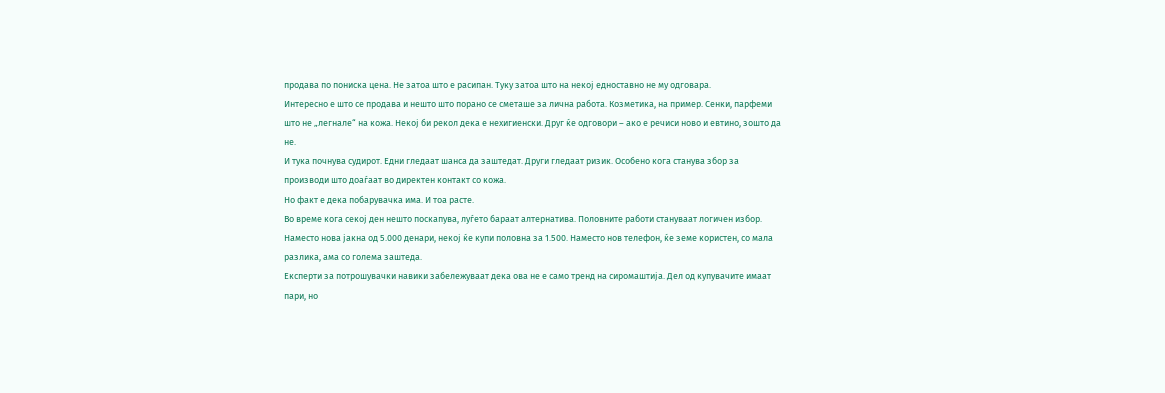продава по пониска цена. Не затоа што е расипан. Туку затоа што на некој едноставно не му одговара.
Интересно е што се продава и нешто што порано се сметаше за лична работа. Козметика, на пример. Сенки, парфеми што не „легнале“ на кожа. Некој би рекол дека е нехигиенски. Друг ќе одговори – ако е речиси ново и евтино, зошто да не.
И тука почнува судирот. Едни гледаат шанса да заштедат. Други гледаат ризик. Особено кога станува збор за производи што доаѓаат во директен контакт со кожа.
Но факт е дека побарувачка има. И тоа расте.
Во време кога секој ден нешто поскапува, луѓето бараат алтернатива. Половните работи стануваат логичен избор. Наместо нова јакна од 5.000 денари, некој ќе купи половна за 1.500. Наместо нов телефон, ќе земе користен, со мала разлика, ама со голема заштеда.
Експерти за потрошувачки навики забележуваат дека ова не е само тренд на сиромаштија. Дел од купувачите имаат пари, но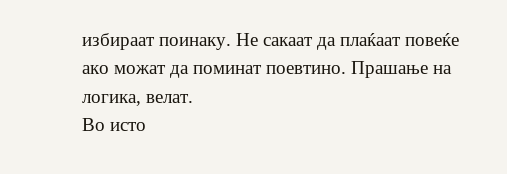избираат поинаку. Не сакаат да плаќаат повеќе ако можат да поминат поевтино. Прашање на логика, велат.
Во исто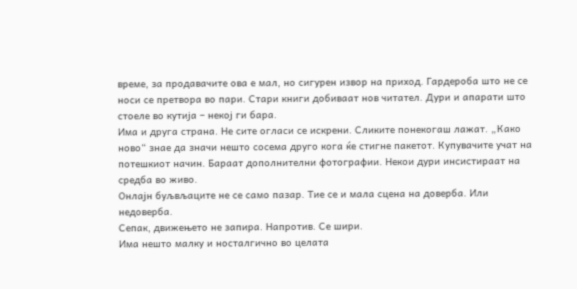време, за продавачите ова е мал, но сигурен извор на приход. Гардероба што не се носи се претвора во пари. Стари книги добиваат нов читател. Дури и апарати што стоеле во кутија – некој ги бара.
Има и друга страна. Не сите огласи се искрени. Сликите понекогаш лажат. „Како ново“ знае да значи нешто сосема друго кога ќе стигне пакетот. Купувачите учат на потешкиот начин. Бараат дополнителни фотографии. Некои дури инсистираат на средба во живо.
Онлајн буљвљаците не се само пазар. Тие се и мала сцена на доверба. Или недоверба.
Сепак, движењето не запира. Напротив. Се шири.
Има нешто малку и носталгично во целата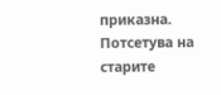приказна. Потсетува на старите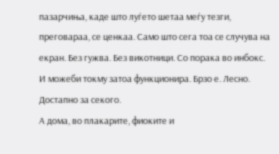пазарчиња, каде што луѓето шетаа меѓу тезги, преговараа, се ценкаа. Само што сега тоа се случува на екран. Без гужва. Без викотници. Со порака во инбокс.
И можеби токму затоа функционира. Брзо е. Лесно. Достапно за секого.
А дома, во плакарите, фиоките и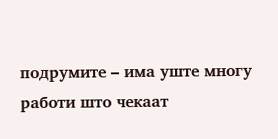подрумите – има уште многу работи што чекаат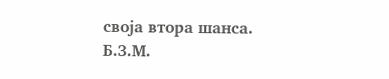своја втора шанса.
Б.З.М.